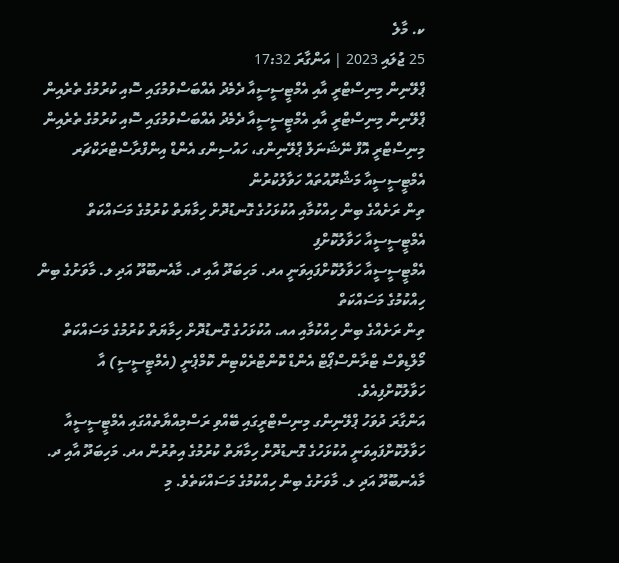ކ. މާލެ
25 ޖުލައި 2023 | އަންގާރަ 17:32
ޕްލޭނިން މިނިސްޓްރީ އާއި އެމްޓީސީސީއާ ދެމެދު އެއްބަސްވުމުގައި ސޮއި ކުރުމުގެ ތެރެއިން
ޕްލޭނިން މިނިސްޓްރީ އާއި އެމްޓީސީސީއާ ދެމެދު އެއްބަސްވުމުގައި ސޮއި ކުރުމުގެ ތެރެއިން
މިނިސްޓްރީ އޮފް ނޭޝަނަލް ޕްލޭނިންގ، ހައުސިންގ އެންޑް އިންފްރާސްޓްރަކްޗަރ
އެމްޓީސީސީއާ މަޝްރޫއުތައް ހަވާލުކުރުން
ތިން ރަށެއްގެ ބިން ހިއްކުމާއި އުކުޅަހުގެ ގޮނޑުދޮށް ހިމާޔަތް ކުރުމުގެ މަސައްކަތް އެމްޓީސީސީއާ ހަވާލުކޮށްފި
އެމްޓީސީސީއާ ހަވާލުކޮށްފައިވަނީ އދ. މަހިބަދޫ އާއި ދ. މާއެނބޫދޫ އަދި ލ. މާވަށުގެ ބިން ހިއްކުމުގެ މަސައްކަތް
ތިން ރަށެއްގެ ބިން ހިއްކުމާއި އއ. އުކުޅަހުގެ ގޮނޑުދޮށް ހިމާޔަތް ކުރުމުގެ މަސައްކަތް މޯލްޑިވްސް ޓްރާންސްޕޯޓް އެންޑް ކޮންޓްރެކްޓިން ކޮމްޕެނީ (އެމްޓީސީސީ) އާ ހަވާލުކޮށްފިއެވެ.
އަންގާރަ ދުވަހު ޕްލޭނިންގ މިނިސްޓްރީގައި ބޭއްވި ރަސްމިއްޔާތެއްގައި އެމްޓީސީސީއާ ހަވާލުކޮށްފައިވަނީ އުކުޅަހުގެ ގޮނޑުދޮށް ހިމާޔަތް ކުރުމުގެ އިތުރުން އދ. މަހިބަދޫ އާއި ދ. މާއެނބޫދޫ އަދި ލ. މާވަށުގެ ބިން ހިއްކުމުގެ މަސައްކަތެވެ. މި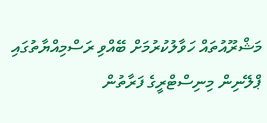މަޝްރޫއުތައް ހަވާލުކުރުމަށް ބޭއްވި ރަސްމިއްޔާތުގައި ޕްލޭނިން މިނިސްޓްރީގެ ފަރާތުން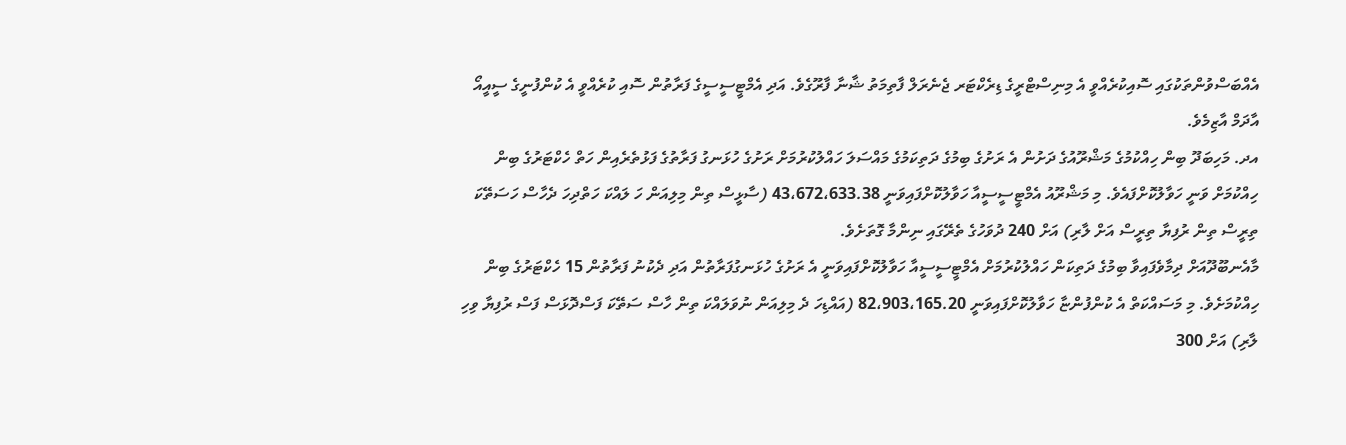އެއްބަސްވުންތަކުގައި ސޮއިކުރެއްވީ އެ މިނިސްޓްރީގެ ޑިރެކްޓަރ ޖެނެރަލް ފާތިމަތު ޝާނާ ފާރޫގެވެ. އަދި އެމްޓީސީސީގެ ފަރާތުން ސޮއި ކުރެއްވީ އެ ކުންފުނީގެ ސީއީއޯ އާދަމް އާޒިމެވެ.
އދ. މަހިބަދޫ ބިން ހިއްކުމުގެ މަޝްރޫއުގެ ދަށުން އެ ރަށުގެ ބިމުގެ ދަތިކަމުގެ މައްސަލަ ހައްލުކުރުމަށް ރަށުގެ ހުޅަނގު ފަރާތުގެ ފަޅުތެރެއިން ހަތް ހެކްޓަރުގެ ބިން ހިއްކުމަށް ވަނީ ހަވާލުކޮށްފައެވެ. މި މަޝްރޫއު އެމްޓީސީސީއާ ހަވާލުކޮށްފައިވަނީ 43،672،633.38 (ސާޅީސް ތިން މިލިއަން ހަ ލައްކަ ހަތްދިހަ ދެހާސް ހަސަތޭކަ ތިރީސް ތިން ރުފިޔާ ތިރީސް އަށް ލާރި) އަށް 240 ދުވަހުގެ ތެރޭގައި ނިންމާ ގޮތަށެވެ.
މާއެނބޫދޫއަށް ދިމާވެފައިވާ ބިމުގެ ދަތިކަން ހައްލުކުރުމަށް އެމްޓީސީސީއާ ހަވާލުކޮށްފައިވަނީ އެ ރަށުގެ ހުޅަނގުފަރާތުން އަދި ދެކުނު ފަރާތުން 15 ހެކްޓަރުގެ ބިން ހިއްކުމަށެވެ. މި މަސައްކަތް އެ ކުންފުންޏާ ހަވާލުކޮށްފައިވަނީ 82،903،165.20 (އައްޑިހަ ދެ މިލިއަން ނުވަލައްކަ ތިން ހާސް ސަތޭކަ ފަސްދޮޅަސް ފަސް ރުފިޔާ ވިހި ލާރި) އަށް 300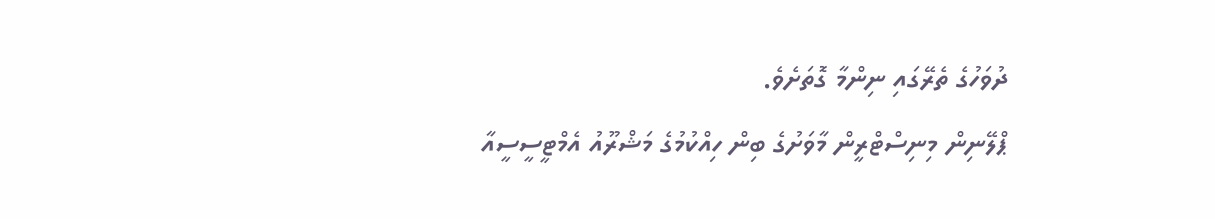ދުވަހުގެ ތެރޭގައި ނިންމާ ގޮތަށެވެ.
ޕްލޭނިން މިނިސްޓްރީން މާވަށުގެ ބިން ހިއްކުމުގެ މަޝްރޫއު އެމްޓީސީސީއާ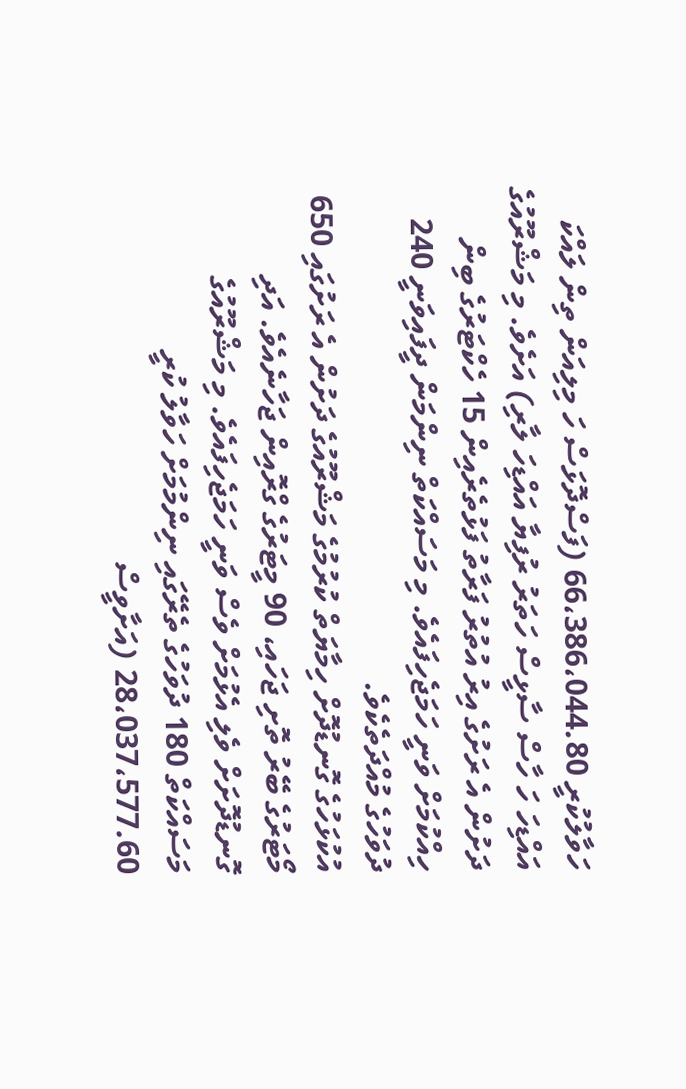ހަވާލުކުރީ 66،386،044.80 (ފަސްދޮޅަސް ހަ މިލިއަން ތިން ލައްކަ އައްޑިހަ ހަ ހާސް ސާޅީސް ހަތަރު ރުފިޔާ އައްޑިހަ ލާރި) އަށެވެ. މި މަޝްރޫއުގެ ދަށުން އެ ރަށުގެ އިރު އުތުރު ފަރާތު ފަޅުތެރެއިން 15 ހެކްޓަރުގެ ބިން ހިއްކުމަށް ވަނީ ހަމަޖެހިފައެވެ. މި މަސައްކަތް ނިންމަން ދީފައިވަނީ 240 ދުވަހުގެ މުއްދަތެކެވެ.
އުކުޅަހުގެ ގޮނޑުދޮށް ހިމާޔަތް ކުރުމުގެ މަޝްރޫއުގެ ދަށުން އެ ރަށުގައި 650 މޯޓަރުގެ ބޭރު ތޮށި ޖަހައި، 90 މީޓަރުގެ ގްރޮއިން ޖަހާނެއެވެ. އަދި ގޮނޑުދޮށަށް ވެލި އެޅުމަށް ވެސް ވަނީ ހަމަޖެހިފައެވެ. މި މަޝްރޫއުގެ މަސައްކަތް 180 ދުވަހުގެ ތެރޭގައި ނިންމުމަށް ހަވާލު ކުރީ 28،037،577.60 (އަށާވީސް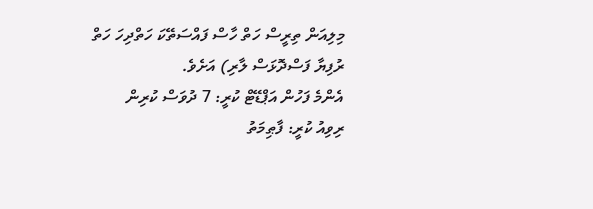މިލިއަން ތިރީސް ހަތް ހާސް ފައްސަތޭކަ ހަތްދިހަ ހަތް ރުފިޔާ ފަސްދޮޅަސް ލާރި) އަށެވެ.
އެންމެ ފަހުން އަޕްޑޭޓް ކުރީ: 7 ދުވަސް ކުރިން
ރިވިއު ކުރީ: ފާޠިމަތު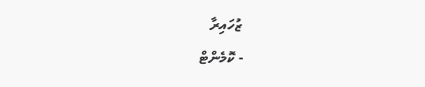ޒުހައިރާ
- ކޮމެންޓް